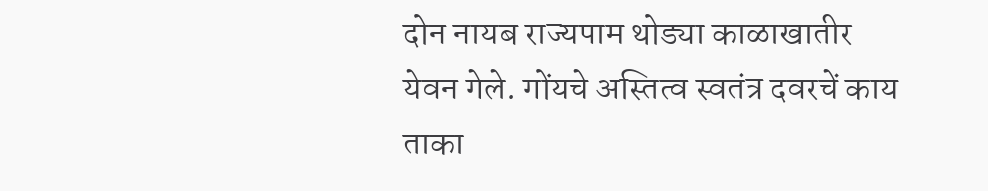दोन नायब राज्यपाम थोड्या काळाखातीर येवन गेले. गोंयचे अस्तित्व स्वतंत्र दवरचें काय ताका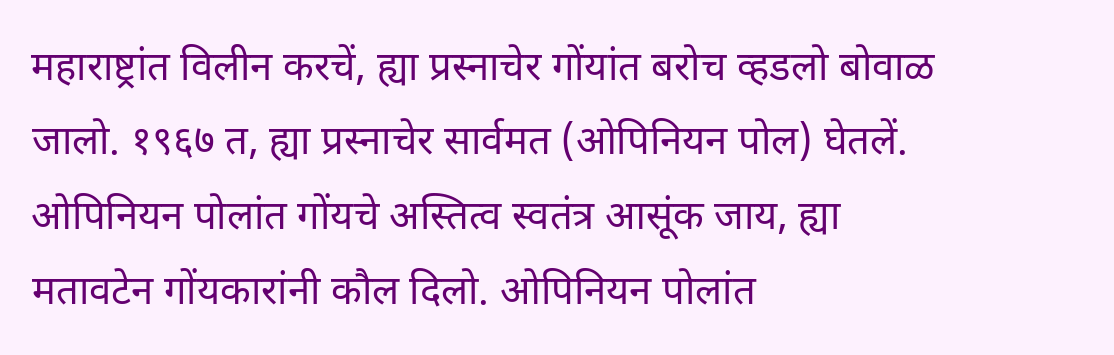महाराष्ट्रांत विलीन करचें, ह्या प्रस्नाचेर गोंयांत बरोच व्हडलो बोवाळ जालो. १९६७ त, ह्या प्रस्नाचेर सार्वमत (ओपिनियन पोल) घेतलें. ओपिनियन पोलांत गोंयचे अस्तित्व स्वतंत्र आसूंक जाय, ह्या मतावटेन गोंयकारांनी कौल दिलो. ओपिनियन पोलांत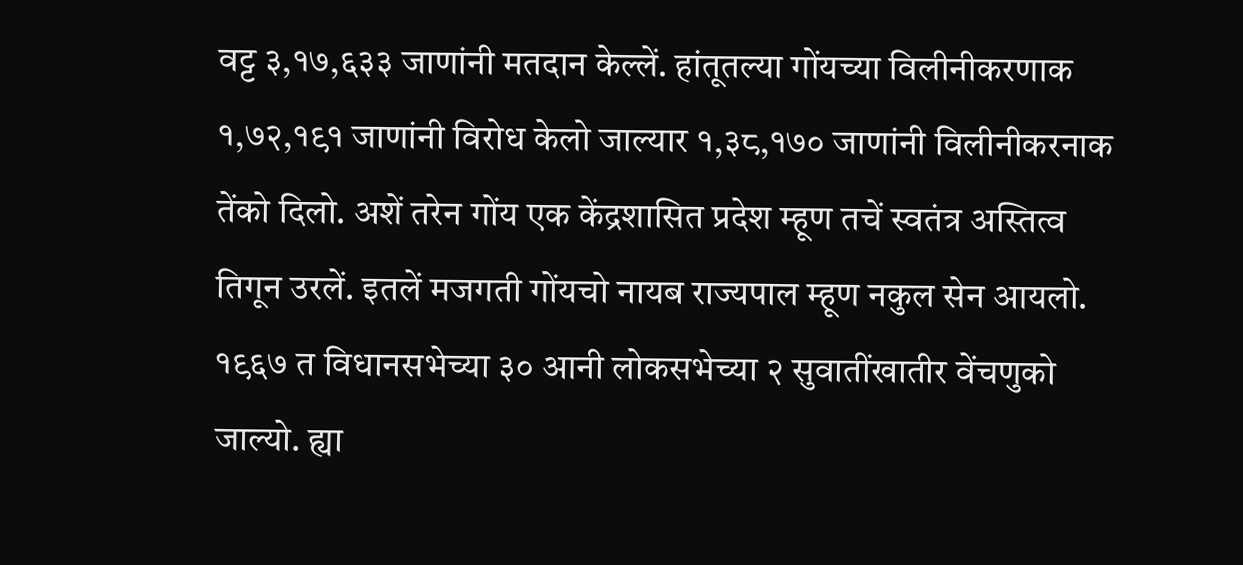वट्ट ३,१७,६३३ जाणांनी मतदान केल्लें. हांतूतल्या गोंयच्या विलीनीकरणाक १,७२,१९१ जाणांनी विरोध केलो जाल्यार १,३८,१७० जाणांनी विलीनीकरनाक तेंको दिलो. अशें तरेन गोंय एक केंद्रशासित प्रदेश म्हूण तचें स्वतंत्र अस्तित्व तिगून उरलें. इतलें मजगती गोंयचो नायब राज्यपाल म्हूण नकुल सेन आयलो. १९६७ त विधानसभेच्या ३० आनी लोकसभेच्या २ सुवातींखातीर वेंचणुको जाल्यो. ह्या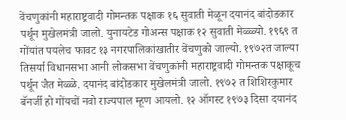वेंचणुकांनी महाराष्ट्रवादी गोमन्तक पक्षाक १६ सुवाती मेळून दयानंद बांदोडकार पर्थून मुखेलमंत्री जालो. युनायटेड गोअन्स पक्षाक १२ सुवाती मेळ्ळ्यो. १९६९ त गोंयांत पयलेच फावट १३ नगरपालिकांखातीर वेंचणुको जाल्यो. १९७२त जाल्या तिसर्या विधानसभा आनी लोकसभा वेंचणुकांनी महाराष्ट्रवादी गोमन्तक पक्षाकूच पर्थून जैत मेळ्ळे. दयानंद बांदोडकार मुखेलमंत्री जालो. १९७२ त शिशिरकुमार बॅनर्जी हो गोंयचों नवो राज्यपाल म्हूण आयलो. १२ ऑगस्ट १९७३ दिसा दयानंद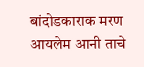बांदोडकाराक मरण आयलेम आनी ताचे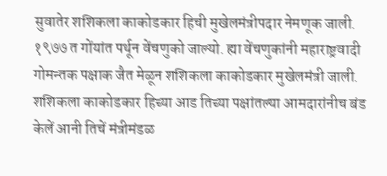सुवातेर शशिकला काकोडकार हिची मुखेलमंत्रीपदार नेमणूक जाली. १९७७ त गोंयांत पर्थून वेंचणुको जाल्यो. ह्या वेंचणुकांनी महाराष्ट्रवादी गोमन्तक पक्षाक जैत मेळून शशिकला काकोडकार मुखेलमंत्री जाली. शशिकला काकोडकार हिच्या आड तिच्या पक्षांतल्या आमदारांनीच बंड केलें आनी तिचें मंत्रीमंडळ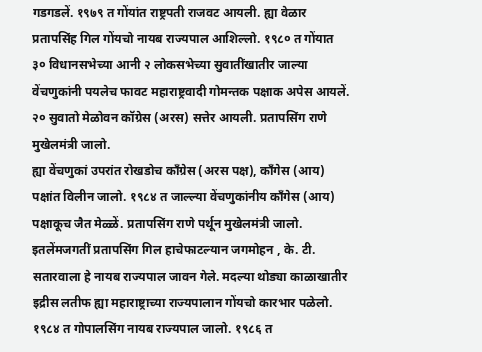गडगडलें. १९७९ त गोंयांत राष्ट्रपती राजवट आयली. ह्या वेळार प्रतापसिंह गिल गोंयचो नायब राज्यपाल आशिल्लो. १९८० त गोंयात ३० विधानसभेच्या आनी २ लोकसभेच्या सुवातींखातीर जाल्या वेंचणुकांनी पयलेच फावट महाराष्ट्रवादी गोमन्तक पक्षाक अपेस आयलें. २० सुवातो मेळोवन कॉग्रेस (अरस) सत्तेर आयली. प्रतापसिंग राणे मुखेलमंत्री जालो.
ह्या वेंचणुकां उपरांत रोखडोच कॉंग्रेस (अरस पक्ष), कॉंगेस (आय) पक्षांत विलीन जालो. १९८४ त जाल्ल्या वेंचणुकांनीय कॉंगेस (आय) पक्षाकूच जैत मेळ्ळें. प्रतापसिंग राणे पर्थून मुखेलमंत्री जालो. इतलेंमजगतीं प्रतापसिंग गिल हाचेफाटल्यान जगमोहन , के. टी. सतारवाला हे नायब राज्यपाल जावन गेले. मदल्या थोड्या काळाखातीर इद्रीस लतीफ ह्या महाराष्ट्राच्या राज्यपालान गोंयचो कारभार पळेलो. १९८४ त गोपालसिंग नायब राज्यपाल जालो. १९८६ त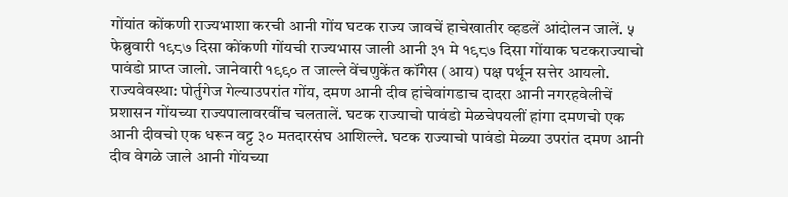गोंयांत कोंकणी राज्यभाशा करची आनी गोंय घटक राज्य जावचें हाचेखातीर व्हडलें आंदोलन जालें. ५ फेब्रुवारी १९८७ दिसा कोंकणी गोंयची राज्यभास जाली आनी ३१ मे १९८७ दिसा गोंयाक घटकराज्याचो पावंडो प्राप्त जालो. जानेवारी १९९० त जाल्ले वेंचणुकेंत कॉंगेस (आय) पक्ष पर्थून सत्तेर आयलो.
राज्यवेवस्था: पोर्तुगेज गेल्याउपरांत गोंय, दमण आनी दीव हांचेवांगडाच दादरा आनी नगरहवेलीचें प्रशासन गोंयच्या राज्यपालावरवींच चलतालें. घटक राज्याचो पावंडो मेळचेपयलीं हांगा दमणचो एक आनी दीवचो एक धरून वट्ट ३० मतदारसंघ आशिल्ले. घटक राज्याचो पावंडो मेळ्या उपरांत दमण आनी दीव वेगळे जाले आनी गोंयच्या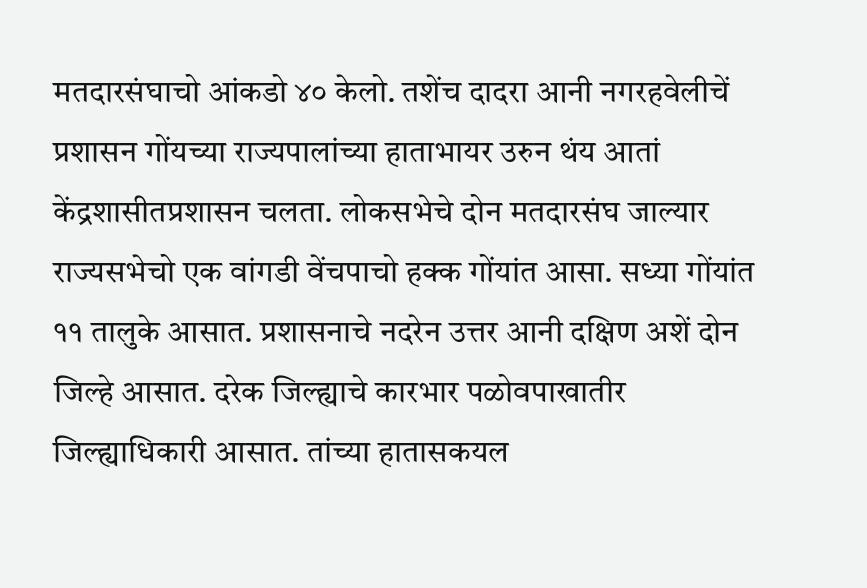मतदारसंघाचो आंकडो ४० केलो. तशेंच दादरा आनी नगरहवेलीचें प्रशासन गोंयच्या राज्यपालांच्या हाताभायर उरुन थंय आतां केंद्रशासीतप्रशासन चलता. लोकसभेचे दोन मतदारसंघ जाल्यार राज्यसभेचो एक वांगडी वेंचपाचो हक्क गोंयांत आसा. सध्या गोंयांत ११ तालुके आसात. प्रशासनाचे नदरेन उत्तर आनी दक्षिण अशें दोन जिल्हे आसात. दरेक जिल्ह्याचे कारभार पळोवपाखातीर जिल्ह्याधिकारी आसात. तांच्या हातासकयल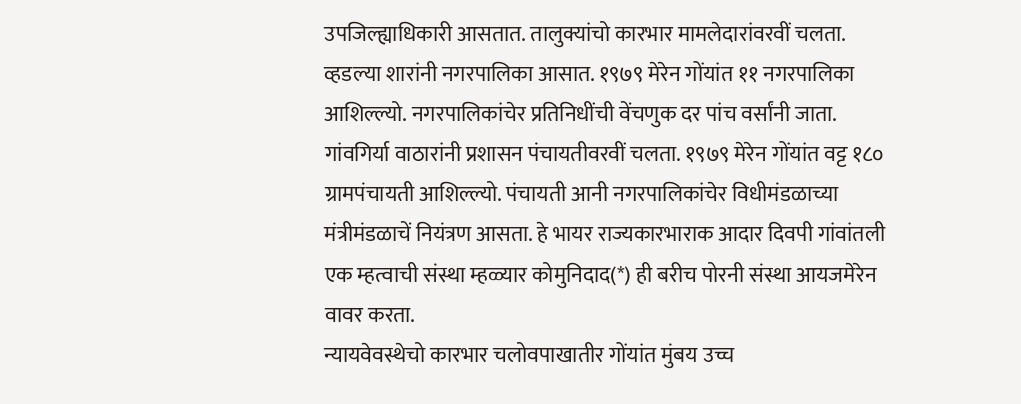उपजिल्ह्याधिकारी आसतात. तालुक्यांचो कारभार मामलेदारांवरवीं चलता. व्हडल्या शारांनी नगरपालिका आसात. १९७९ मेरेन गोंयांत ११ नगरपालिका आशिल्ल्यो. नगरपालिकांचेर प्रतिनिधींची वेंचणुक दर पांच वर्सांनी जाता. गांवगिर्या वाठारांनी प्रशासन पंचायतीवरवीं चलता. १९७९ मेरेन गोंयांत वट्ट १८० ग्रामपंचायती आशिल्ल्यो. पंचायती आनी नगरपालिकांचेर विधीमंडळाच्या मंत्रीमंडळाचें नियंत्रण आसता. हे भायर राज्यकारभाराक आदार दिवपी गांवांतली एक म्हत्वाची संस्था म्हळ्यार कोमुनिदाद(*) ही बरीच पोरनी संस्था आयजमेरेन वावर करता.
न्यायवेवस्थेचो कारभार चलोवपाखातीर गोंयांत मुंबय उच्च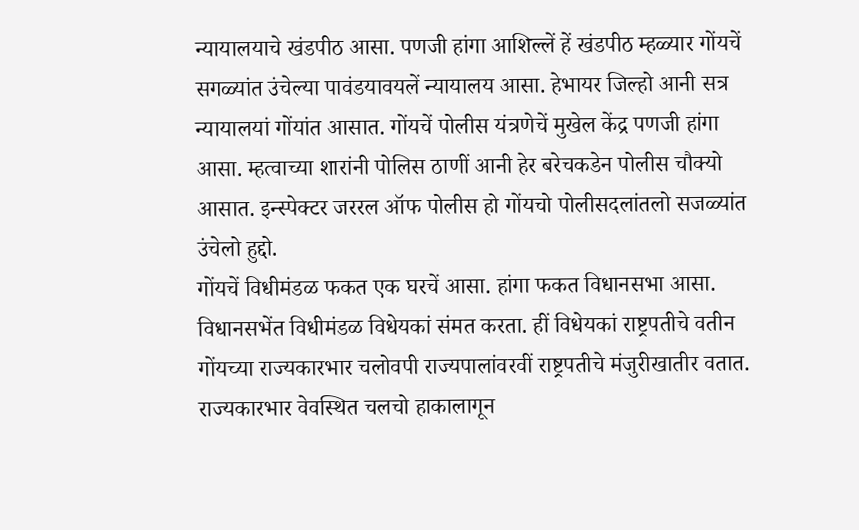न्यायालयाचे खंडपीठ आसा. पणजी हांगा आशिल्लें हें खंडपीठ म्हळ्यार गोंयचें सगळ्यांत उंचेल्या पावंडयावयलें न्यायालय आसा. हेभायर जिल्हो आनी सत्र न्यायालयां गोंयांत आसात. गोंयचें पोलीस यंत्रणेचें मुखेल केंद्र पणजी हांगा आसा. म्हत्वाच्या शारांनी पोलिस ठाणीं आनी हेर बरेचकडेन पोलीस चौक्यो आसात. इन्स्पेक्टर जररल ऑफ पोलीस हो गोंयचो पोलीसदलांतलो सजळ्यांत उंचेलो हुद्दो.
गोंयचें विधीमंडळ फकत एक घरचें आसा. हांगा फकत विधानसभा आसा. विधानसभेंत विधीमंडळ विधेयकां संमत करता. हीं विधेयकां राष्ट्रपतीचे वतीन गोंयच्या राज्यकारभार चलोवपी राज्यपालांवरवीं राष्ट्रपतीचे मंजुरीखातीर वतात. राज्यकारभार वेवस्थित चलचो हाकालागून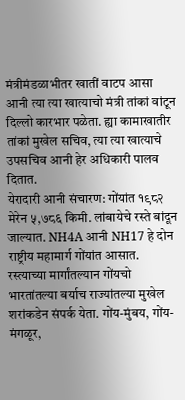मंत्रीमंडळाभीतर खातीं वाटप आसा आनी त्या त्या खात्याचो मंत्री तांकां वांटून दिल्लो कारभार पळेता. ह्या कामाखातीर तांकां मुखेल सचिव, त्या त्या खात्याचे उपसचिव आनी हेर अधिकारी पालव दितात.
येरादारी आनी संचारण: गोंयांत १९८२ मेरेन ५,७८६ किमी. लांबायेचे रस्ते बांदून जाल्यात. NH4A आनी NH17 हे दोन राष्ट्रीय महामार्ग गोंयांत आसात. रस्त्याच्या मार्गांतल्यान गोंयचो भारतांतल्या बर्याच राज्यांतल्या मुखेल शरांकडेन संपर्क येता. गोंय-मुंबय, गोंय-मंगळूर,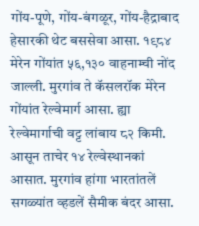गोंय-पूणे, गोंय-बंगळूर, गोंय-हैद्राबाद हेसारकी थेट बससेवा आसा. १९८४ मेरेन गोंयांत ५६,१३० वाहनाम्ची नोंद जाल्ली. मुरगांव ते कॅसलरॉक मेरेन गोंयांत रेल्वेमार्ग आसा. ह्या रेल्वेमार्गाची वट्ट लांबाय ८२ किमी. आसून ताचेर १४ रेल्वेस्थानकां आसात. मुरगांव हांगा भारतांतलें सगळ्यांत व्हडलें सैमीक बंदर आसा.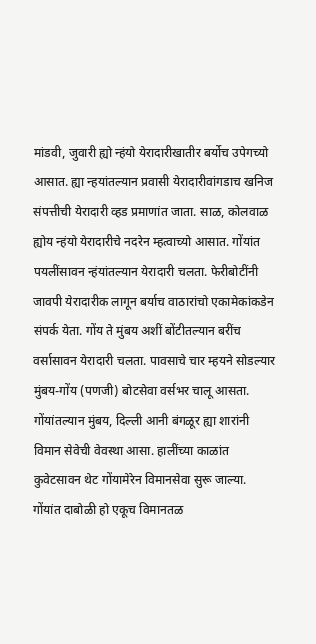मांडवी, जुवारी ह्यो न्हंयो येरादारीखातीर बर्योच उपेगच्यो आसात. ह्या न्हयांतल्यान प्रवासी येरादारीवांगडाच खनिज संपत्तीची येरादारी व्हड प्रमाणांत जाता. साळ, कोलवाळ ह्योय न्हंयो येरादारीचे नदरेन म्हत्वाच्यो आसात. गोंयांत पयलींसावन न्हंयांतल्यान येरादारी चलता. फेरीबोटींनी जावपी येरादारीक लागून बर्याच वाठारांचो एकामेकांकडेन संपर्क येता. गोंय ते मुंबय अशीं बोंटीतल्यान बरींच वर्सासावन येरादारी चलता. पावसाचे चार म्हयने सोडल्यार मुंबय-गोंय (पणजी) बोटसेवा वर्सभर चालू आसता. गोंयांतल्यान मुंबय, दिल्ली आनी बंगळूर ह्या शारांनी विमान सेवेची वेवस्था आसा. हालींच्या काळांत कुवेटसावन थेट गोंयामेरेन विमानसेवा सुरू जाल्या. गोंयांत दाबोळी हो एकूच विमानतळ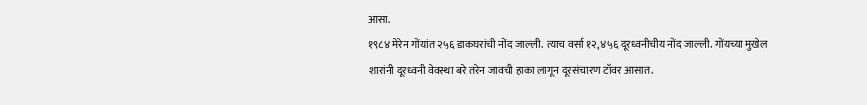आसा.
१९८४ मेरेन गोंयांत २५६ डाकघरांची नोंद जाल्ली. त्याच वर्सा १२,४५६ दूरध्वनीचीय नोंद जाल्ली. गोंयच्या मुखेल शारांनी दूरध्वनी वेवस्था बरे तरेन जावची हाका लागून दूरसंचारण टॉवर आसात.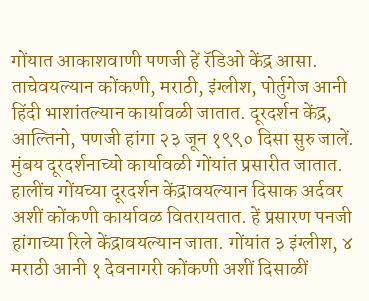गोंयात आकाशवाणी पणजी हें रॅडिओ केंद्र आसा. ताचेवयल्यान कोंकणी, मराठी, इंग्लीश, पोर्तुगेज आनी हिंदी भाशांतल्यान कार्यावळी जातात. दूरदर्शन केंद्र, आल्तिनो, पणजी हांगा २३ जून १९९० दिसा सुरु जालें. मुंबय दूरदर्शनाच्यो कार्यावळी गोंयांत प्रसारीत जातात. हालींच गोंयच्या दूरदर्शन केंद्रावयल्यान दिसाक अर्दवर अशीं कोंकणी कार्यावळ वितरायतात. हें प्रसारण पनजी हांगाच्या रिले केंद्रावयल्यान जाता. गोंयांत ३ इंग्लीश, ४ मराठी आनी १ देवनागरी कोंकणी अशीं दिसाळीं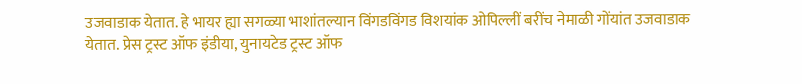उजवाडाक येतात. हे भायर ह्या सगळ्या भाशांतल्यान विंगडविंगड विशयांक ओपिल्लीं बरींच नेमाळी गोंयांत उजवाडाक येतात. प्रेस ट्रस्ट ऑफ इंडीया, युनायटेड ट्रस्ट ऑफ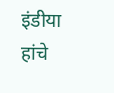इंडीया हांचे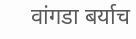वांगडा बर्याच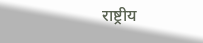राष्ट्रीय